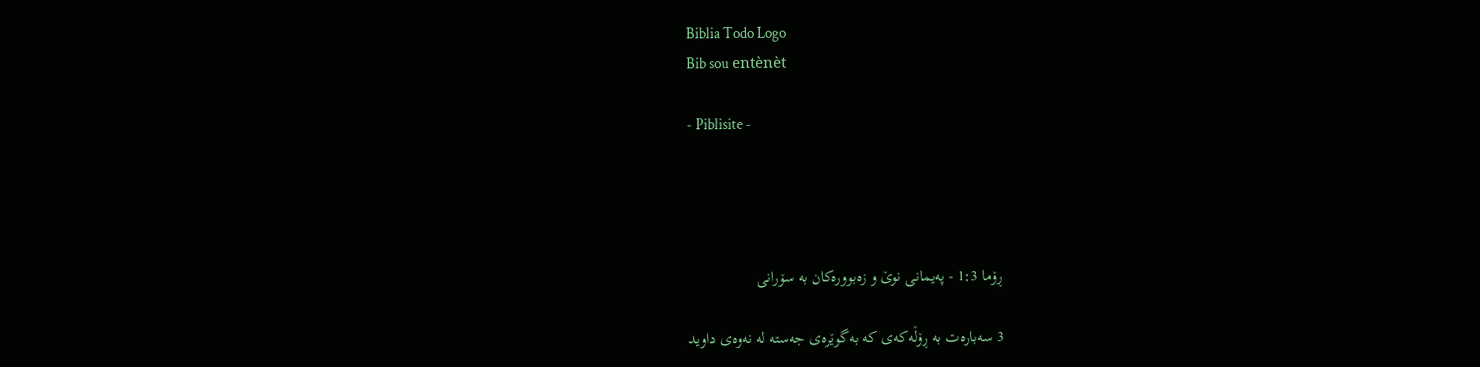Biblia Todo Logo
Bib sou entènèt

- Piblisite -




ڕۆما 1:3 - پەیمانی نوێ و زەبوورەکان بە سۆرانی

3 سه‌باره‌ت به‌ ڕۆڵه‌كه‌ی كه‌ به‌گوێره‌ی جه‌سته‌ له‌ نه‌وه‌ی داوید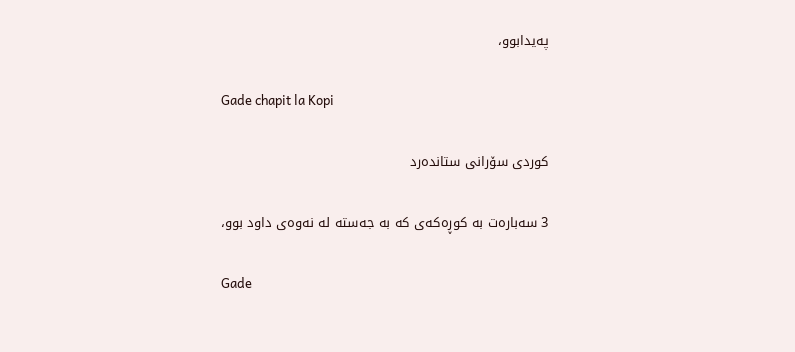په‌یدابوو،

Gade chapit la Kopi

كوردی سۆرانی ستانده‌رد

3 سەبارەت بە کوڕەکەی کە بە جەستە لە نەوەی داود بوو،

Gade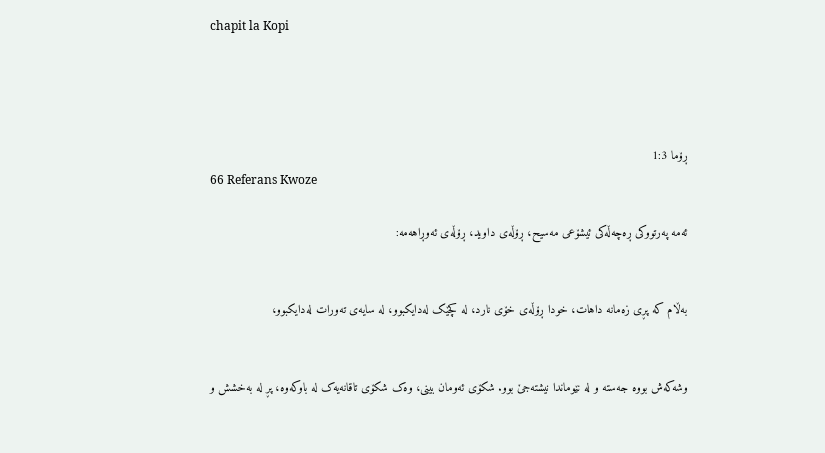chapit la Kopi




ڕۆما 1:3
66 Referans Kwoze

ئه‌مه‌ په‌رتووكی ڕه‌چه‌ڵه‌كی ئیشۆعی مه‌سیح، ڕۆڵه‌ی داوید، ڕۆڵه‌ی ئه‌وڕاهه‌مه‌:


به‌ڵام كه‌ پڕی زه‌مانه‌ داهات، خودا ڕۆڵه‌ی خۆی نارد، له‌ كچێک له‌دایكبوو، له‌ سایه‌ی ته‌ورات له‌دایكبوو،


وشه‌كه‌ش بووه‌ جه‌سته‌ و له‌ نێوماندا نیشته‌جێ بوو. شكۆی ئه‌ومان بینی، وه‌ک شكۆی تاقانه‌یه‌ک له‌ باوكه‌وه‌، پڕ له‌ به‌خشش و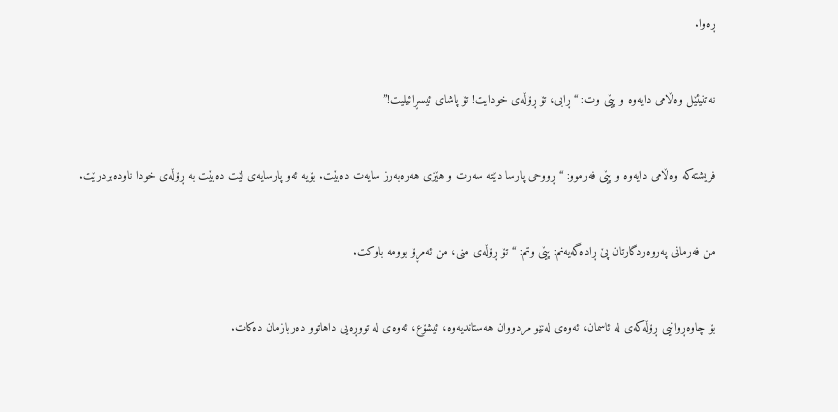ڕه‌وا.


نه‌تنیئێل وه‌ڵامی دایه‌وه‌ و پێی وت: “ڕابی، تۆ ڕۆڵه‌ی خودایت! تۆ پاشای ئیسڕائیلیت!”


فریشته‌كه‌ وه‌ڵامی دایه‌وه‌ و پێی فه‌رموو: “ڕووحی پارسا دێته‌ سه‌رت و هێزی هه‌ره‌به‌رز سایه‌ت ده‌بێت. بۆیه‌ ئه‌و پارسایه‌ی لێت ده‌بێت به‌ ڕۆڵه‌ی خودا ناوده‌بردرێت.


من فه‌رمانی په‌روه‌ردگارتان پێ‌ ڕاده‌گه‌یه‌نم: پێی وتم: “تۆ ڕۆڵه‌ی منی، من ئه‌مڕۆ بوومه‌ باوكت.


بۆ چاوه‌ڕوانیی ڕۆڵه‌كه‌ی له‌ ئاسمان، ئه‌وه‌ی له‌نێو مردووان هه‌ستاندیه‌وه‌‌، ئیشۆع، ئه‌وه‌ی له‌ تووڕه‌یی داهاتوو ده‌ربازمان ده‌كات.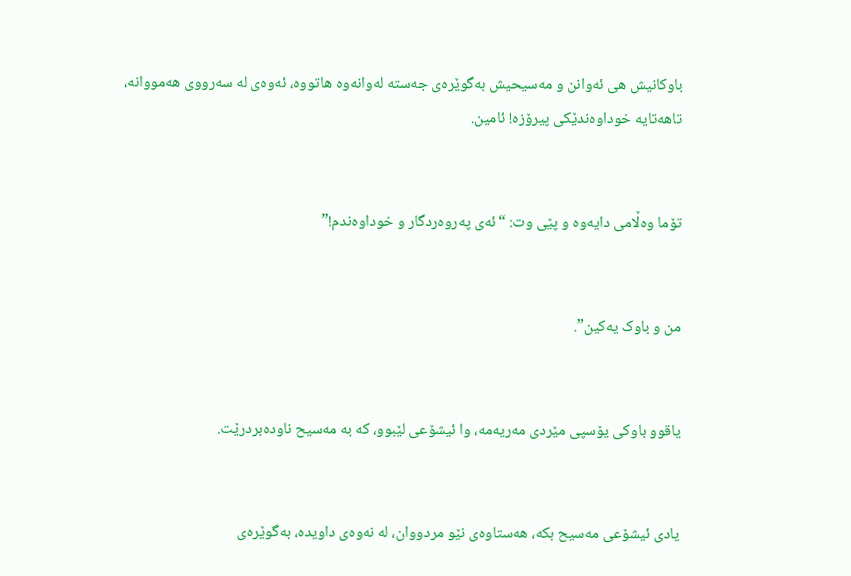باوكانیش هی ئه‌وانن و مه‌سیحیش به‌گوێره‌ی جه‌سته‌ له‌وانه‌وه‌ هاتووه‌، ئه‌وه‌ی له‌ سه‌رووی هه‌مووانه‌، تاهه‌تایه‌ خوداوه‌ندێكی پیرۆزه‌! ئامین.


تۆما وه‌ڵامی دایه‌وه‌ و پێی وت: “ئه‌ی په‌روه‌ردگار و خوداوه‌ندم!”


من و باوک یه‌كین”.


یاقوو باوكی یۆسپی مێردی مه‌ریه‌مه‌، وا ئیشۆعی لێبوو، كه‌ به‌ مه‌سیح ناوده‌بردرێت.


یادی ئیشۆعی مه‌سیح بكه‌، هه‌ستاوه‌ی نێو مردووان، له‌ نه‌وه‌ی داویده‌، به‌گوێره‌ی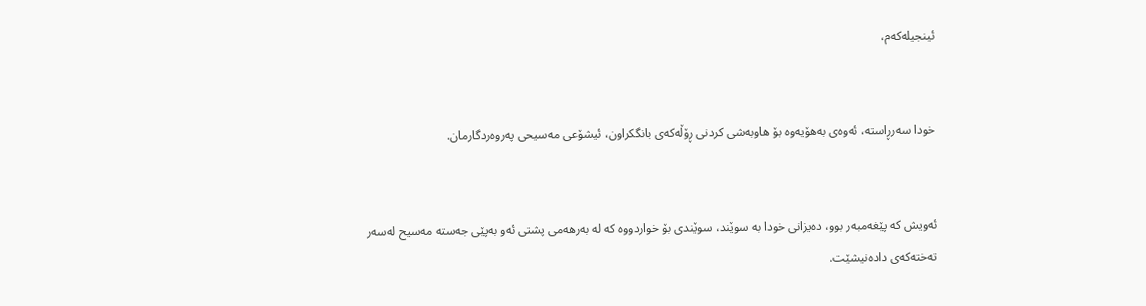ئینجیله‌كه‌م،


خودا سه‌رڕاسته‌، ئه‌وه‌ی به‌هۆیه‌وه‌ بۆ هاوبه‌شی كردنی ڕۆڵه‌كه‌ی بانگكراون، ئیشۆعی مه‌سیحی په‌روه‌ردگارمان.


ئه‌ویش كه‌ پێغه‌مبه‌ر بوو، ده‌یزانی خودا به‌ سوێند، سوێندی بۆ خواردووه‌ كه‌ له‌ به‌رهه‌می پشتی ئه‌و به‌پێی جه‌سته‌ مه‌سیح له‌سه‌ر ته‌خته‌كه‌ی داده‌نیشێت.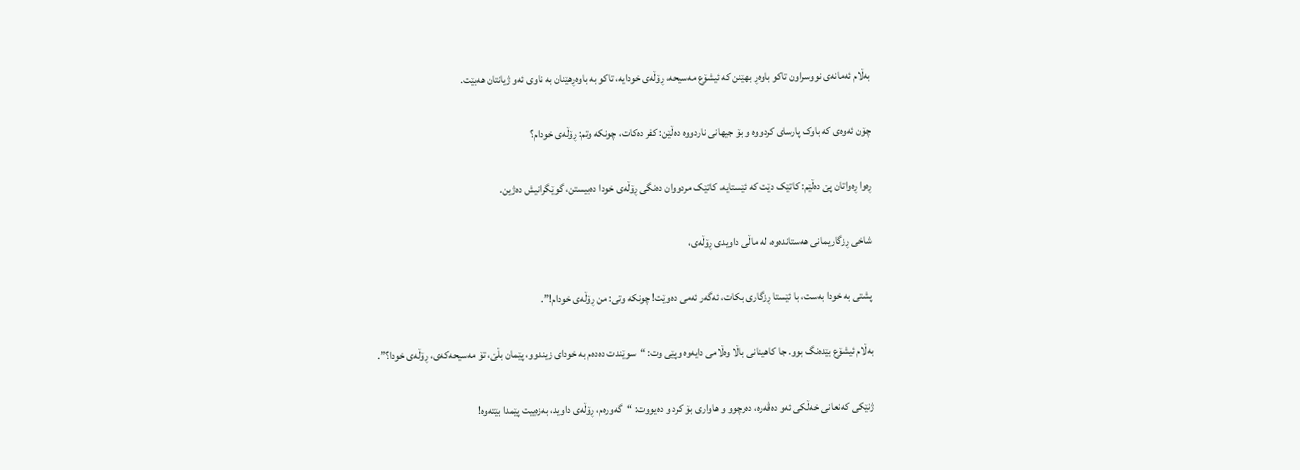به‌ڵام ئه‌مانه‌ی نووسراون تاكو باوه‌ڕ بهێنن كه‌ ئیشۆع مه‌سیحه‌، ڕۆڵه‌ی خودایه‌، تاكو به‌ باوه‌ڕهێنان به‌ ناوی ئه‌و ژیانتان هه‌بێت.


چۆن ئه‌وه‌ی كه‌ باوک پارسای كردووه‌ و بۆ جیهانی ناردووه‌ ده‌ڵێن: كفر ده‌كات، چونكه‌ وتم: ڕۆڵه‌ی خودام؟


ڕه‌وا ڕه‌واتان پێ ده‌ڵێم: كاتێک دێت كه‌ ئێستایه‌، كاتێک مردووان ده‌نگی ڕۆڵه‌ی خودا ده‌بیستن، گوێگرانیش ده‌ژین.


شاخی ڕزگاریمانی هه‌ستانده‌وه‌، له‌ ماڵی داویدی ڕۆڵه‌ی،


پشتی به‌ خودا به‌ست، با ئێستا ڕزگاری بكات، ئه‌گه‌ر ئه‌می ده‌وێت! چونكه‌ وتی: من ڕۆڵه‌ی خودام!”.


به‌ڵام ئیشۆع بێده‌نگ بوو. جا كاهینانی باڵا وه‌ڵامی دایه‌وه‌ وپێی وت: “سوێندت ده‌ده‌م به‌ خودای زیندوو، پێمان بڵێ، تۆ مه‌سیحه‌كه‌ی، ڕۆڵه‌ی خودا؟”.


ژنێكی كه‌نعانی خه‌ڵكی ئه‌و ده‌ڤه‌ره‌، ده‌رچوو و هاواری بۆ كرد و ده‌یووت: “گه‌وره‌م، ڕۆڵه‌ی داوید، به‌زه‌ییت پێمدا بێته‌وه‌!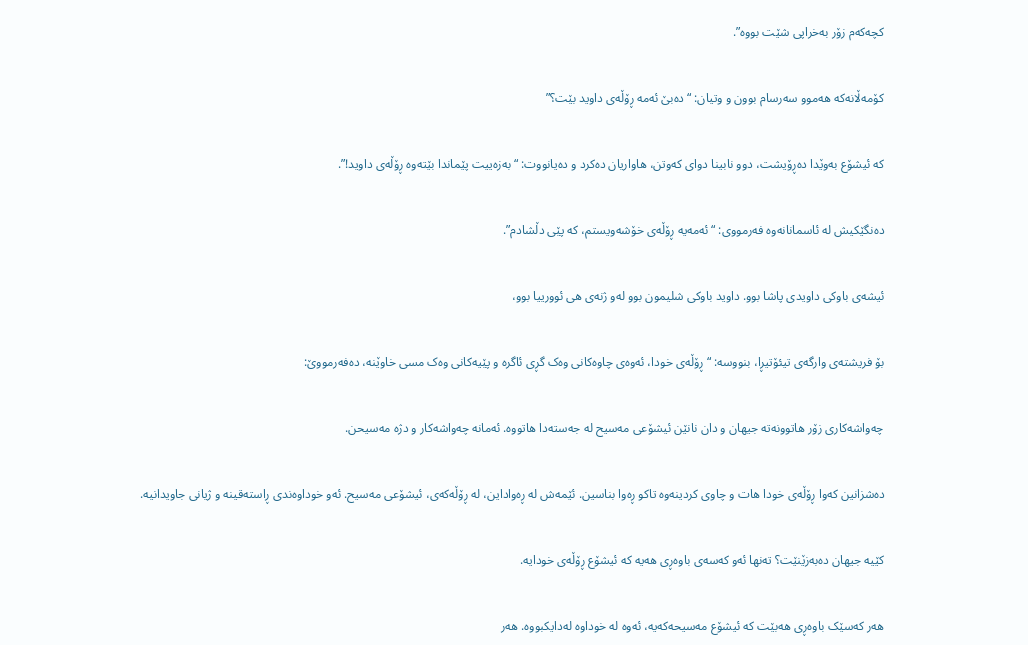كچه‌كه‌م زۆر به‌خراپی شێت بووه‌”.


كۆمه‌ڵانه‌كه‌ هه‌موو سه‌رسام بوون و وتیان: “ده‌بێ ئه‌مه‌ ڕۆڵه‌ی داوید بێت؟”


كه‌ ئیشۆع به‌وێدا ده‌ڕۆیشت، دوو نابینا دوای كه‌وتن، هاواریان ده‌كرد و ده‌یانووت: “به‌زه‌ییت پێماندا بێته‌وه‌ ڕۆڵه‌ی داوید!”.


ده‌نگێكیش له‌ ئاسمانانه‌وه‌ فه‌رمووی: “ئه‌مه‌یه‌ ڕۆڵه‌ی خۆشه‌ویستم، كه‌ پێی دڵشادم”.


ئیشه‌ی باوكی داویدی پاشا بوو. داوید باوكی شلیمون بوو له‌و ژنه‌ی هی ئوورییا بوو،


بۆ فریشته‌ی وارگه‌ی تیئۆتیڕا، بنووسه‌: “ڕۆڵه‌ی خودا، ئه‌وه‌ی چاوه‌كانی وه‌ک گڕی ئاگره‌ و پێیه‌كانی وه‌ک مسی خاوێنه‌، ده‌فه‌رمووێ:


چه‌واشه‌كاری زۆر هاتوونه‌ته‌ جیهان و دان نانێن ئیشۆعی مه‌سیح له‌ جه‌سته‌دا هاتووه‌. ئه‌مانه‌ چه‌واشه‌كار و دژه‌ مه‌سیحن.


ده‌شزانین كه‌وا ڕۆڵه‌ی خودا هات و چاوی كردینه‌وه‌ تاكو ڕه‌وا بناسین. ئێمه‌ش له‌ ڕه‌واداین، له‌ ڕۆڵه‌كه‌ی، ئیشۆعی مه‌سیح. ئه‌و خوداوه‌ندی ڕاسته‌قینه‌ و ژیانی جاویدانیه‌.


كێیه‌ جیهان ده‌به‌زێنێت؟ ته‌نها ئه‌و كه‌سه‌ی باوه‌ڕی هه‌یه‌ كه‌ ئیشۆع ڕۆڵه‌ی خودایه‌.


هه‌ر كه‌سێک باوه‌ڕی هه‌بێت كه‌ ئیشۆع مه‌سیحه‌كه‌یه‌، ئه‌وه‌ له‌ خوداوه‌ له‌دایكبووه‌. هه‌ر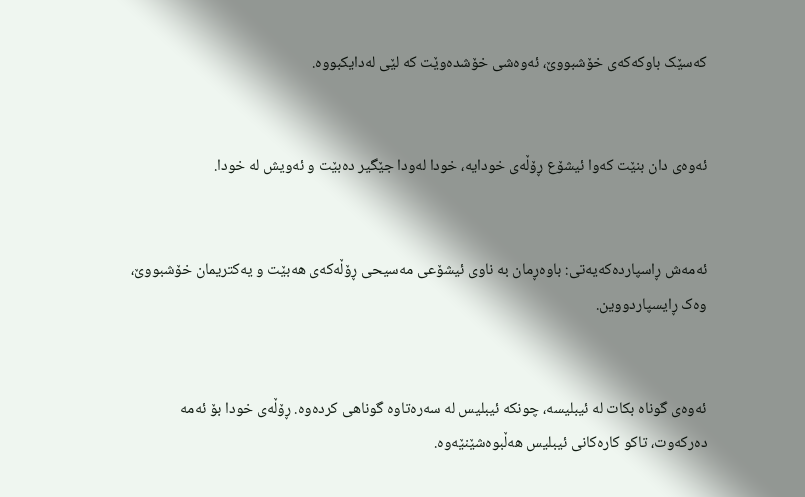كه‌سێک باوكه‌كه‌ی خۆشبووێ، ئه‌وه‌شی خۆشده‌وێت كه‌ لێی له‌دایكبووه‌.


ئه‌وه‌ی دان بنێت كه‌وا ئیشۆع ڕۆڵه‌ی خودایه‌، خودا له‌ودا جێگیر ده‌بێت و ئه‌ویش له‌ خودا.


ئه‌مه‌ش ڕاسپارده‌كه‌یه‌تی: باوه‌ڕمان به‌ ناوی ئیشۆعی مه‌سیحی ڕۆڵه‌كه‌ی هه‌بێت و یه‌كتریمان خۆشبووێ، وه‌ک ڕایسپاردووین.


ئه‌وه‌ی گوناه‌ بكات له‌ ئیبلیسه‌، چونكه‌ ئیبلیس له‌ سه‌ره‌تاوه‌ گوناهی كرده‌وه‌. ڕۆڵه‌ی خودا بۆ ئه‌مه‌ ده‌ركه‌وت، تاكو كاره‌كانی ئیبلیس هه‌ڵبوه‌شێنێه‌وه‌.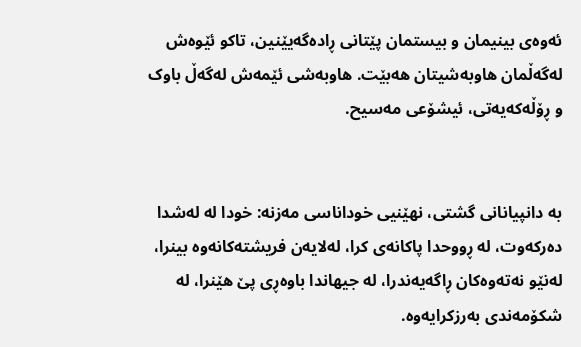ئه‌وه‌ی بینیمان و بیستمان پێتانی ڕاده‌گه‌یێنین، تاكو ئێوه‌ش له‌گه‌ڵمان هاوبه‌شیتان هه‌بێت. هاوبه‌شی ئێمه‌ش له‌گه‌ڵ باوک و ڕۆڵه‌كه‌یه‌تی، ئیشۆعی مه‌سیح.


به‌ دانپیانانی گشتی، نهێنیی خوداناسی مه‌زنه‌: خودا له‌ له‌شدا ده‌ركه‌وت، له‌ ڕووحدا پاكانه‌ی كرا، له‌لایه‌ن فریشته‌كانه‌وه‌ بینرا، له‌نێو نه‌ته‌وه‌كان ڕاگه‌یه‌ندرا، له‌ جیهاندا باوه‌ڕی پێ هێنرا، له‌ شكۆمه‌ندی به‌رزكرایه‌وه‌.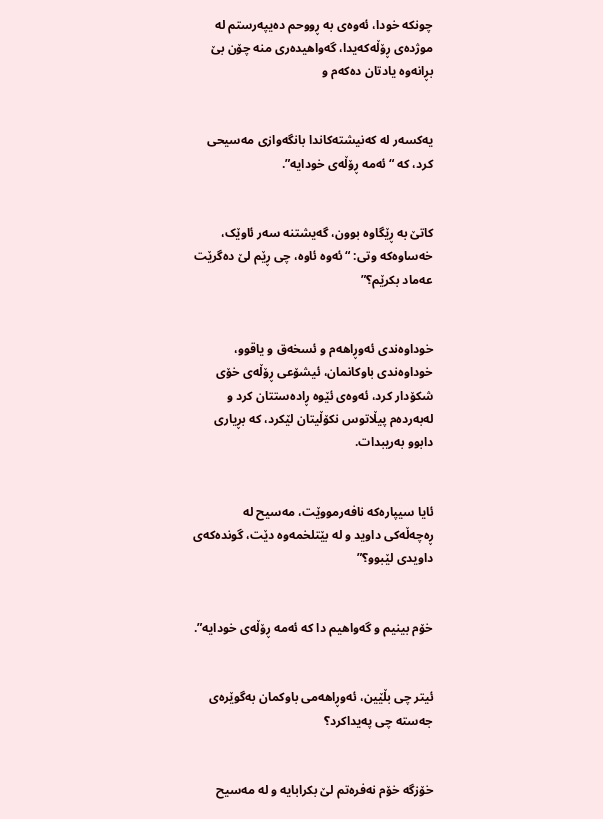چونكه‌ خودا، ئه‌وه‌ی به‌ ڕووحم ده‌یپه‌رستم له‌ موژده‌ی ڕۆڵه‌كه‌یدا، گه‌واهیده‌ری منه‌ چۆن بێ بڕانه‌وه‌ یادتان ده‌كه‌م و


یه‌كسه‌ر له‌ كه‌نیشته‌كاندا بانگه‌وازی مه‌سیحی كرد، كه‌ “ئه‌مه‌ ڕۆڵه‌ی خودایه‌”.


كاتێ به‌ ڕێگاوه‌ بوون، گه‌یشتنه‌ سه‌ر ئاوێک، خه‌ساوه‌كه‌ وتی: “ئه‌وه‌ ئاوه‌، چی ڕێم لێ ده‌گرێت عه‌ماد بكرێم؟”


خوداوه‌ندی ئه‌وڕاهه‌م و ئسخه‌ق و یاقوو، خوداوه‌ندی باوكانمان، ئیشۆعی ڕۆڵه‌ی خۆی شكۆدار كرد، ئه‌وه‌ی ئێوه‌ ڕاده‌ستتان كرد و له‌به‌رده‌م پیڵاتوس نكۆڵیتان لێكرد، كه‌ بڕیاری دابوو به‌ریبدات.


ئایا سیپاره‌كه‌ نافه‌رمووێت، مه‌سیح له‌ ڕه‌چه‌ڵه‌كی داوید و له‌ بێتلخمه‌وه‌ دێت، گونده‌كه‌ی داویدی لێبوو؟”


خۆم بینیم و گه‌واهیم دا كه‌ ئه‌مه‌ ڕۆڵه‌ی خودایه‌”.


ئیتر چی بڵێین، ئه‌وڕاهه‌می باوكمان به‌گوێره‌ی جه‌سته‌ چی په‌یداكرد؟


خۆزگه‌ خۆم نه‌فره‌تم لێ بكرابایه‌ و له‌ مه‌سیح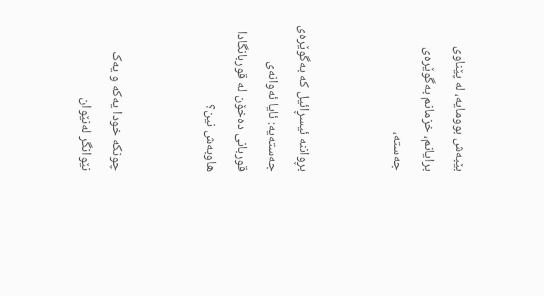بێبه‌ش بوومایه‌، له‌ پێناوی برایانم، خزمانم به‌گوێره‌ی جه‌سته‌،


بڕواننه‌ ئیسڕائیل كه‌ به‌گوێره‌ی جه‌سته‌یه‌: ئایا ئه‌وانه‌ی قوربانی ده‌خۆن له‌ قوربانگادا هاوبه‌ش نین؟


چونكه‌ خودا یه‌كه‌ و یه‌ک نێوانگر له‌نێوان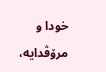خودا و مرۆڤدایه‌،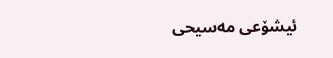ئیشۆعی مه‌سیحی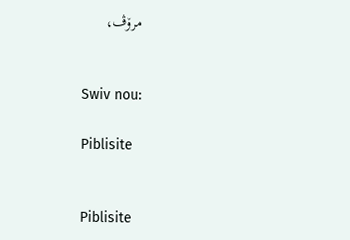مرۆڤ،


Swiv nou:

Piblisite


Piblisite